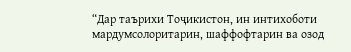“Дар таърихи Тоҷикистон, ин интихоботи мардумсолоритарин, шаффофтарин ва озод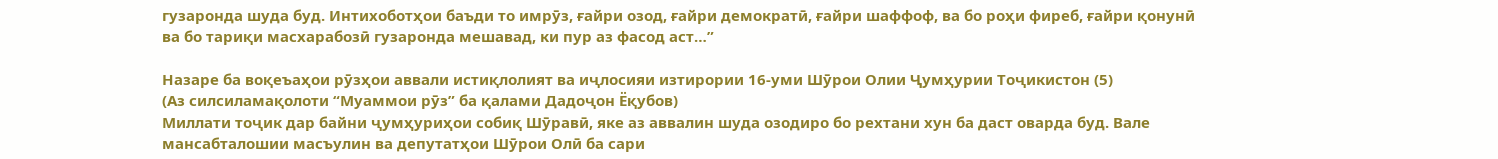гузаронда шуда буд. Интихоботҳои баъди то имрӯз, ғайри озод, ғайри демократӣ, ғайри шаффоф, ва бо роҳи фиреб, ғайри қонунӣ ва бо тариқи масхарабозӣ гузаронда мешавад, ки пур аз фасод аст…”

Назаре ба воқеъаҳои рӯзҳои аввали истиқлолият ва иҷлосияи изтирории 16-уми Шӯрои Олии Ҷумҳурии Тоҷикистон (5)
(Аз силсиламақолоти “Муаммои рӯз” ба қалами Дадоҷон Ёқубов)
Миллати тоҷик дар байни ҷумҳуриҳои собиқ Шӯравӣ, яке аз аввалин шуда озодиро бо рехтани хун ба даст оварда буд. Вале мансабталошии масъулин ва депутатҳои Шӯрои Олӣ ба сари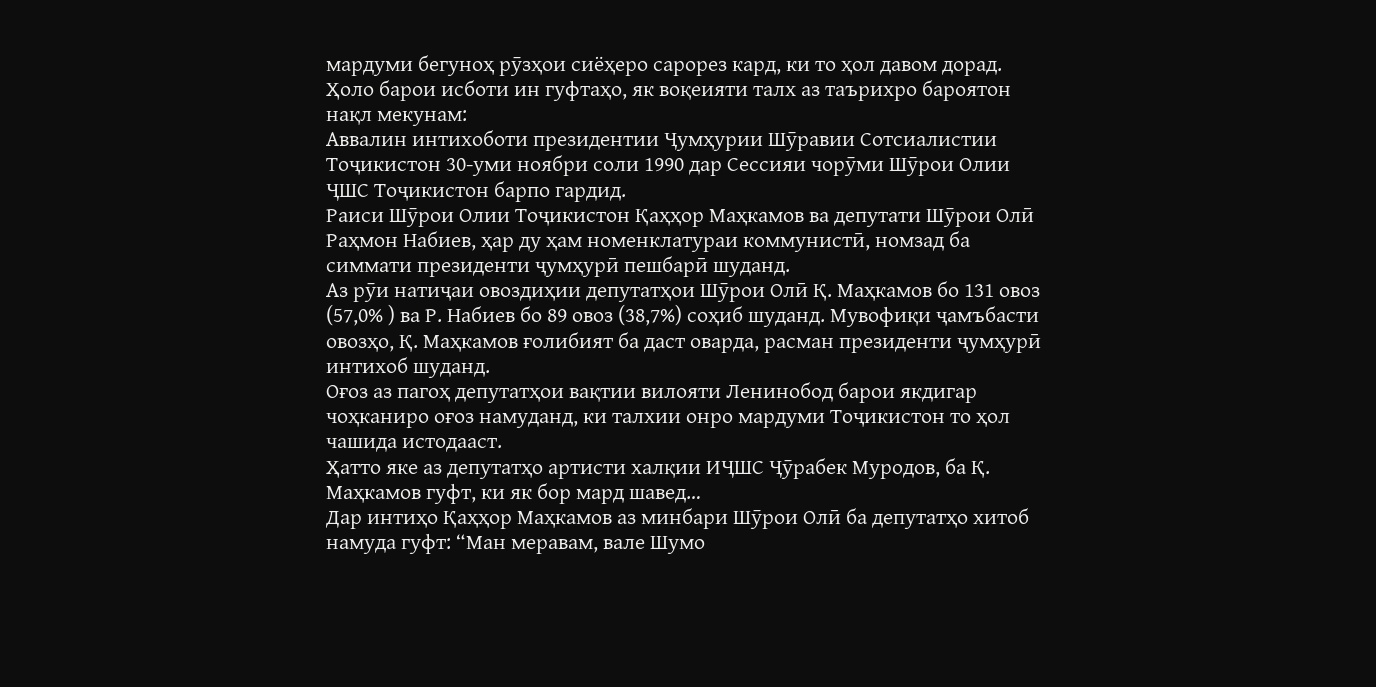мардуми бегуноҳ рӯзҳои сиёҳеро сарорез кард, ки то ҳол давом дорад.
Ҳоло барои исботи ин гуфтаҳо, як воқеияти талх аз таърихро бароятон нақл мекунам:
Аввалин интихоботи президентии Ҷумҳурии Шӯравии Сотсиалистии Тоҷикистон 30-уми ноябри соли 1990 дар Сессияи чорӯми Шӯрои Олии ҶШС Тоҷикистон барпо гардид.
Раиси Шӯрои Олии Тоҷикистон Қаҳҳор Маҳкамов ва депутати Шӯрои Олӣ Раҳмон Набиев, ҳар ду ҳам номенклатураи коммунистӣ, номзад ба симмати президенти ҷумҳурӣ пешбарӣ шуданд.
Аз рӯи натиҷаи овоздиҳии депутатҳои Шӯрои Олӣ Қ. Маҳкамов бо 131 овоз (57,0% ) ва Р. Набиев бо 89 овоз (38,7%) соҳиб шуданд. Мувофиқи ҷамъбасти овозҳо, Қ. Маҳкамов ғолибият ба даст оварда, расман президенти ҷумҳурӣ интихоб шуданд.
Оғоз аз пагоҳ депутатҳои вақтии вилояти Ленинобод барои якдигар чоҳканиро оғоз намуданд, ки талхии онро мардуми Тоҷикистон то ҳол чашида истодааст.
Ҳатто яке аз депутатҳо артисти халқии ИҶШС Ҷӯрабек Муродов, ба Қ. Маҳкамов гуфт, ки як бор мард шавед…
Дар интиҳо Қаҳҳор Маҳкамов аз минбари Шӯрои Олӣ ба депутатҳо хитоб намуда гуфт: “Ман меравам, вале Шумо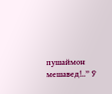пушаймон мешавед!..” Ӯ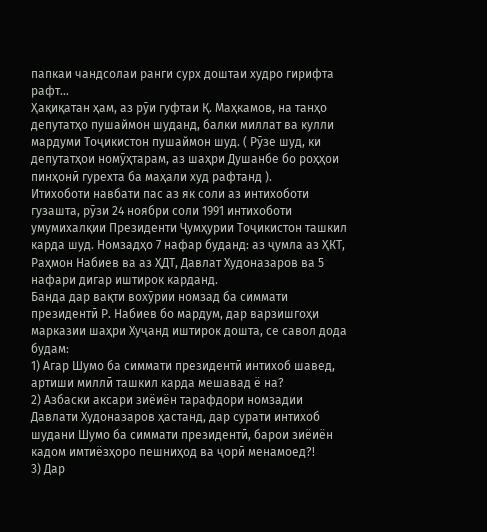папкаи чандсолаи ранги сурх доштаи худро гирифта рафт…
Ҳақиқатан ҳам, аз рӯи гуфтаи Қ. Маҳкамов, на танҳо депутатҳо пушаймон шуданд, балки миллат ва кулли мардуми Тоҷикистон пушаймон шуд. ( Рӯзе шуд, ки депутатҳои номӯҳтарам, аз шаҳри Душанбе бо роҳҳои пинҳонӣ гурехта ба маҳали худ рафтанд ).
Итихоботи навбати пас аз як соли аз интихоботи гузашта, рӯзи 24 ноябри соли 1991 интихоботи умумихалқии Президенти Ҷумҳурии Тоҷикистон ташкил карда шуд. Номзадҳо 7 нафар буданд: аз ҷумла аз ҲКТ, Раҳмон Набиев ва аз ҲДТ, Давлат Худоназаров ва 5 нафари дигар иштирок карданд.
Банда дар вақти вохӯрии номзад ба симмати президентӣ Р. Набиев бо мардум, дар варзишгоҳи марказии шаҳри Хуҷанд иштирок дошта, се савол дода будам:
1) Агар Шумо ба симмати президентӣ интихоб шавед, артиши миллӣ ташкил карда мешавад ё на?
2) Азбаски аксари зиёиён тарафдори номзадии Давлати Худоназаров ҳастанд, дар сурати интихоб шудани Шумо ба симмати президентӣ, барои зиёиён кадом имтиёзҳоро пешниҳод ва ҷорӣ менамоед?!
3) Дар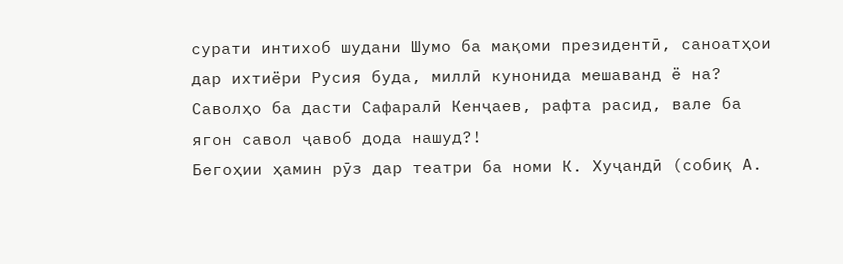сурати интихоб шудани Шумо ба мақоми президентӣ, саноатҳои дар ихтиёри Русия буда, миллӣ кунонида мешаванд ё на?
Саволҳо ба дасти Сафаралӣ Кенҷаев, рафта расид, вале ба ягон савол ҷавоб дода нашуд?!
Бегоҳии ҳамин рӯз дар театри ба номи К. Хуҷандӣ (собиқ А.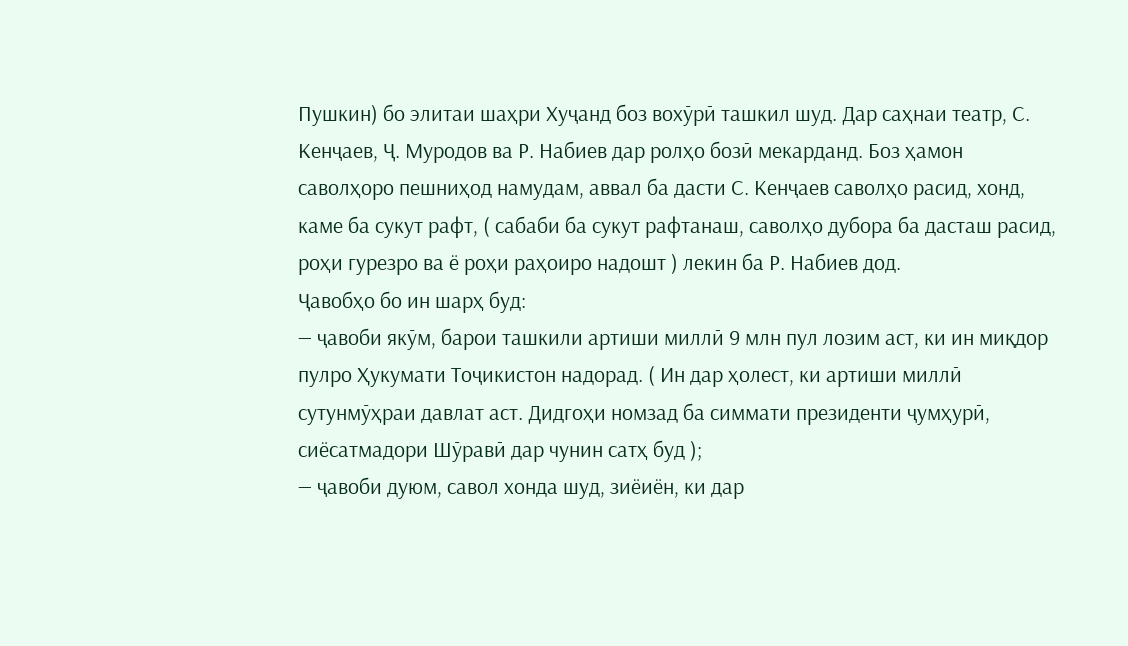Пушкин) бо элитаи шаҳри Хуҷанд боз вохӯрӣ ташкил шуд. Дар саҳнаи театр, С. Кенҷаев, Ҷ. Муродов ва Р. Набиев дар ролҳо бозӣ мекарданд. Боз ҳамон саволҳоро пешниҳод намудам, аввал ба дасти С. Кенҷаев саволҳо расид, хонд, каме ба сукут рафт, ( сабаби ба сукут рафтанаш, саволҳо дубора ба дасташ расид, роҳи гурезро ва ё роҳи раҳоиро надошт ) лекин ба Р. Набиев дод.
Ҷавобҳо бо ин шарҳ буд:
— ҷавоби якӯм, барои ташкили артиши миллӣ 9 млн пул лозим аст, ки ин миқдор пулро Ҳукумати Тоҷикистон надорад. ( Ин дар ҳолест, ки артиши миллӣ сутунмӯҳраи давлат аст. Дидгоҳи номзад ба симмати президенти ҷумҳурӣ, сиёсатмадори Шӯравӣ дар чунин сатҳ буд );
— ҷавоби дуюм, савол хонда шуд, зиёиён, ки дар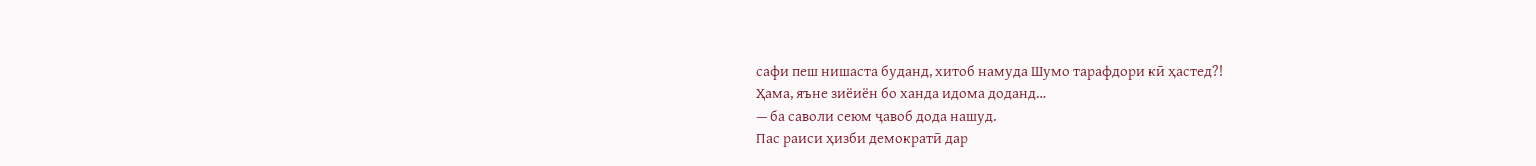сафи пеш нишаста буданд, хитоб намуда Шумо тарафдори кӣ ҳастед?!
Ҳама, яъне зиёиён бо ханда идома доданд…
— ба саволи сеюм ҷавоб дода нашуд.
Пас раиси ҳизби демократӣ дар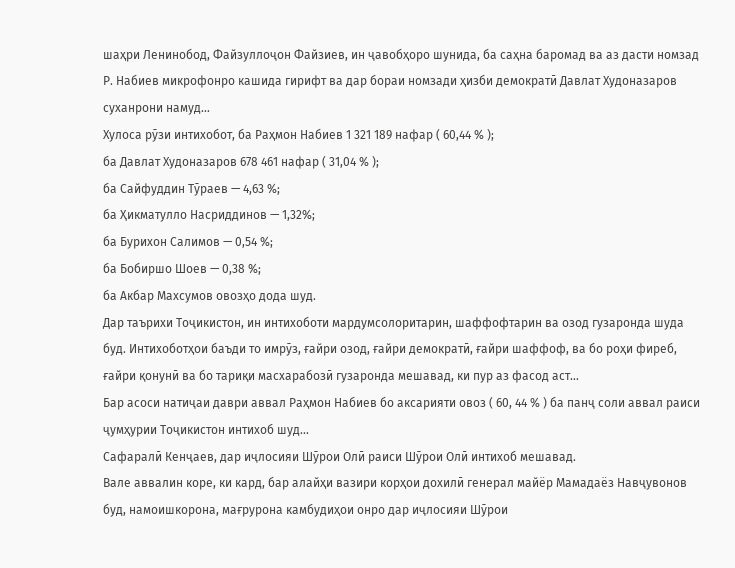шаҳри Ленинобод, Файзуллоҷон Файзиев, ин ҷавобҳоро шунида, ба саҳна баромад ва аз дасти номзад Р. Набиев микрофонро кашида гирифт ва дар бораи номзади ҳизби демократӣ Давлат Худоназаров суханрони намуд…
Хулоса рӯзи интихобот, ба Раҳмон Набиев 1 321 189 нафар ( 60,44 % );
ба Давлат Худоназаров 678 461 нафар ( 31,04 % );
ба Сайфуддин Тӯраев — 4,63 %;
ба Ҳикматулло Насриддинов — 1,32%;
ба Бурихон Салимов — 0,54 %;
ба Бобиршо Шоев — 0,38 %;
ба Акбар Махсумов овозҳо дода шуд.
Дар таърихи Тоҷикистон, ин интихоботи мардумсолоритарин, шаффофтарин ва озод гузаронда шуда буд. Интихоботҳои баъди то имрӯз, ғайри озод, ғайри демократӣ, ғайри шаффоф, ва бо роҳи фиреб, ғайри қонунӣ ва бо тариқи масхарабозӣ гузаронда мешавад, ки пур аз фасод аст…
Бар асоси натиҷаи даври аввал Раҳмон Набиев бо аксарияти овоз ( 60, 44 % ) ба панҷ соли аввал раиси ҷумҳурии Тоҷикистон интихоб шуд…
Сафаралӣ Кенҷаев, дар иҷлосияи Шӯрои Олӣ раиси Шӯрои Олӣ интихоб мешавад.
Вале аввалин коре, ки кард, бар алайҳи вазири корҳои дохилӣ генерал майёр Мамадаёз Навҷувонов буд, намоишкорона, мағрурона камбудиҳои онро дар иҷлосияи Шӯрои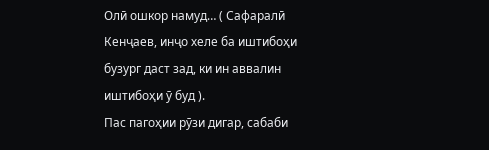Олӣ ошкор намуд… ( Сафаралӣ Кенҷаев, инҷо хеле ба иштибоҳи бузург даст зад, ки ин аввалин иштибоҳи ӯ буд ).
Пас пагоҳии рӯзи дигар, сабаби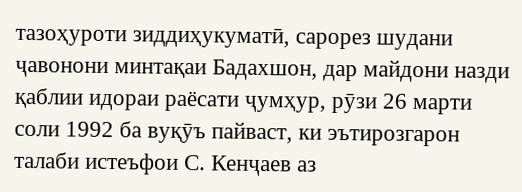тазоҳуроти зиддиҳукуматӣ, сарорез шудани ҷавонони минтақаи Бадахшон, дар майдони назди қаблии идораи раёсати ҷумҳур, рӯзи 26 марти соли 1992 ба вуқӯъ пайваст, ки эътирозгарон талаби истеъфои С. Кенҷаев аз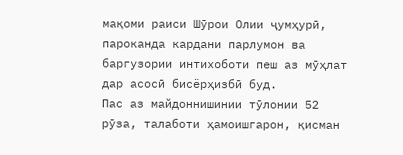мақоми раиси Шӯрои Олии ҷумҳурӣ, пароканда кардани парлумон ва баргузории интихоботи пеш аз мӯҳлат дар асосӣ бисёрҳизбӣ буд.
Пас аз майдоннишинии тӯлонии 52 рӯза, талаботи ҳамоишгарон, қисман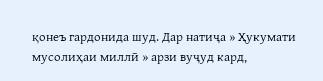қонеъ гардонида шуд. Дар натиҷа » Ҳукумати мусолиҳаи миллӣ » арзи вуҷуд кард,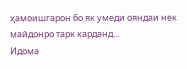ҳамоишгарон бо як умеди ояндаи нек майдонро тарк карданд…
Идома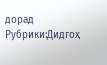дорад
Рубрики:Дидгоҳ